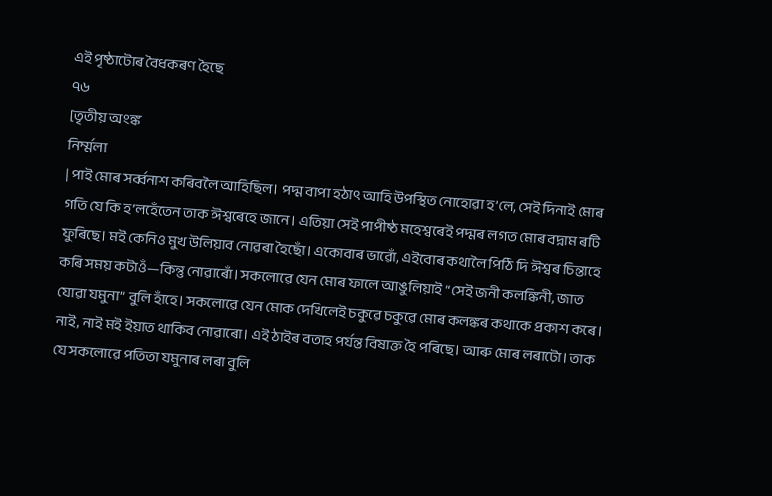এই পৃষ্ঠাটোৰ বৈধকৰণ হৈছে
৭৬
[তৃতীয় অংঙ্ক
নিৰ্ম্মলা
| পাই মোৰ সৰ্ব্বনাশ কৰিবলৈ আহিছিল। পদ্ম বাপা হঠাৎ আহি উপস্থিত নোহোৱা হ’লে, সেই দিনাই মোৰ গতি যে কি হ’লহেঁতেন তাক ঈশ্বৰেহে জানে। এতিয়া সেই পাপীষ্ঠ মহেশ্বৰেই পদ্মৰ লগত মোৰ বদ্নাম ৰটি ফুৰিছে। মই কেনিও মুখ উলিয়াব নোৱৰা হৈছোঁ। একোবাৰ ভাৱোঁ, এইবোৰ কথালৈ পিঠি দি ঈশ্বৰ চিন্তাহে কৰি সময় কটাওঁ—কিন্তু নোৱাৰোঁ। সকলোৱে যেন মোৰ ফালে আঙুলিয়াই “সেই জনী কলঙ্কিনী, জাত যোৱা যমুনা” বুলি হাঁহে। সকলোৱে যেন মোক দেখিলেই চকুৱে চকুৱে মোৰ কলঙ্কৰ কথাকে প্ৰকাশ কৰে। নাই, নাই মই ইয়াত থাকিব নোৱাৰো। এই ঠাইৰ বতাহ পৰ্যন্ত বিষাক্ত হৈ পৰিছে। আৰু মোৰ লৰাটো। তাক যে সকলোৱে পতিতা যমুনাৰ লৰা বুলি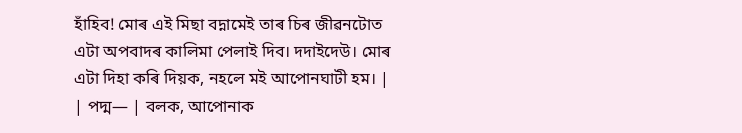হাঁহিব! মোৰ এই মিছা বদ্নামেই তাৰ চিৰ জীৱনটোত এটা অপবাদৰ কালিমা পেলাই দিব। দদাইদেউ। মোৰ এটা দিহা কৰি দিয়ক, নহলে মই আপোনঘাটী হম। |
| পদ্ম— | বলক, আপোনাক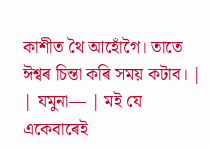কাশীত থৈ আহোঁগৈ। তাতে ঈশ্বৰ চিন্তা কৰি সময় কটাব। |
| যমুনা— | মই যে একেবাৰেই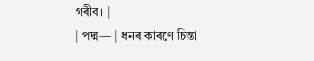গৰীব। |
| পদ্ম— | ধনৰ কাৰণে চিন্তা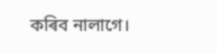কৰিব নালাগে।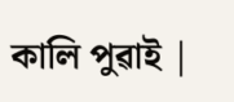কালি পুৱাই |